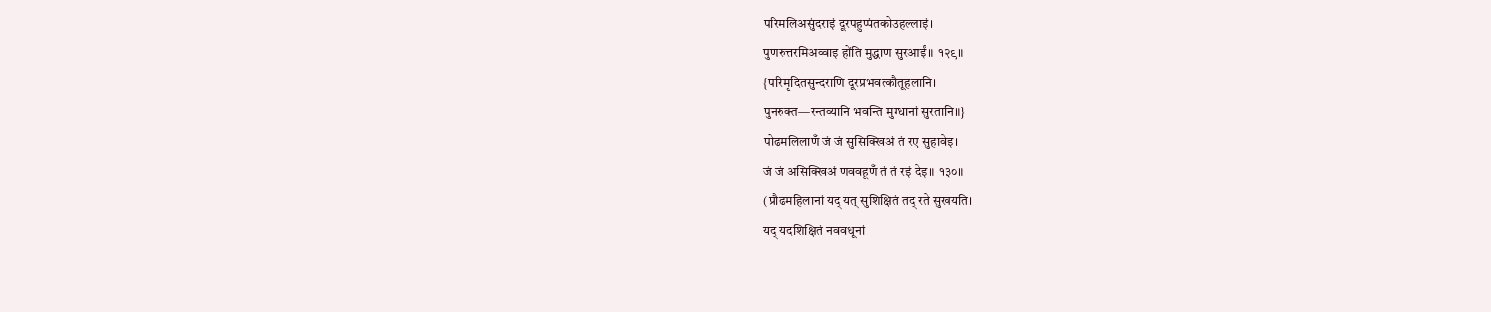परिमलिअसुंदराइं दूरपहुप्पंतकोउहल्लाइं।
पुणरुत्तरमिअव्वाइ होंति मुद्धाण सुरआईं॥ १२९॥
{परिमृदितसुन्दराणि दूरप्रभवत्कौतूहलानि।
पुनरुक्त—रन्तव्यानि भवन्ति मुग्धानां सुरतानि॥}
पोढमलिलाणँ जं जं सुसिक्खिअं तं रए सुहावेइ।
जं जं असिक्खिअं णववहूणँ तं तं रइं देइ॥ १३०॥
(प्रौढमहिलानां यद् यत् सुशिक्षितं तद् रते सुखयति।
यद् यदशिक्षितं नववधूनां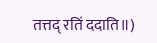तत्तद् रतिं ददाति॥)